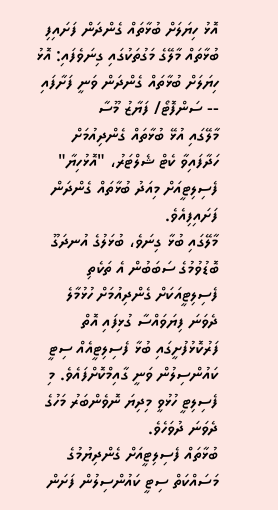އޮޅު ހިޔަލަށް ބުޅާތައް ގެންދަން ފަށައިފި
ބުޅާތައް މާލޭގެ މަގުތަކުގައި ގިނަވެފައި: އޮޅު ހިޔަލަށް ބުޅާތައް ގެންދަން ވަނީ ފަށާފައި -- ސަންފޮޓޯ/ ފަޔާޒު މޫސާ
މާލޭގައި އުޅޭ ބުޅާތައް ގެންދިއުމަށް ހަދާފައިވާ ކެޓް ޝެލްޓަރު، "އޮޅުހިޔާ" ފެސިލިޓީއަށް މިއަދު ބުޅާތައް ގެންދަން ފަށައިފިއެވެ.
މާލޭގައި ބުޅާ ގިނަވެ، ބުޅަލުގެ އުނދަގޫ ބޮޑުވުމުގެ ސަބަބުން އެ ތަކެތި ފެސިލިޓީއަކަށް ގެންދިއުމަށް ހުޅުމާލެ ދެވަނަ ފިޔަވައްސާ ގުޅިފައި އޮތް ފަރުކޮޅުފުށީގައި ބުޅާ ފެސިލިޓީއެއް ސިޓީ ކައުންސިލުން ވަނީ ގާއިމްކޮށްފައެވެ. މި ފެސިލިޓީ ހުޅުވީ މިދިޔަ ނޮވެންބަރު މަހުގެ ދެވަނަ ދުވަހެވެ.
ބުޅާތައް ފެސިލިޓީއަށް ގެންދިޔުމުގެ މަސައްކަތް ސިޓީ ކައުންސިލުން ފަށަން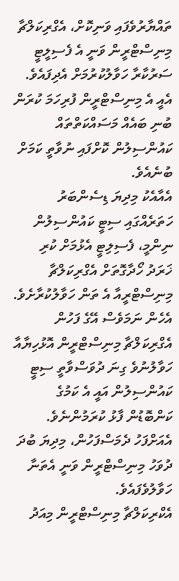ތައްޔާރުވެފައި ވަނިކޮށް، އެގްރިކަލްޗާ މިނިސްޓްރީން ވަނީ އެ ފެސިލީޓީ ސަރުކާރާ ހަވާލުކުރުމަށް އެދިފައެވެ. އެއީ އެ މިނިސްޓްރީން ފުރިހަމަ ކުރަން ބުނި ބައެއް މަސައްކަތްތައް ކައުންސިލުން ކޮށްފައި ނުވާތީ ކަމަށް ބުނެއެވެ.
އެއާއެކު މިދިޔަ ޑިސެންބަރު ހަތަރެއްގައި ސިޓީ ކައުންސިލުން ނިންމީ، ފެސިލިޓީ އެޅުމަށް ކުރި ޚަރަދު ހޯދާގޮތަށް އެގްރިކަލްޗާ މިނިސްޓްރީއާ އެ ތަން ހަވާލުކުރާށެވެ. އެހެން ނަމަވެސް އޭގެ ފަހުން އެގްރިކަލްޗާ މިނިސްޓްރީން އޮޅުހިޔާއާ ހަވާލުނުވެ ގިނަ ދުވަސްވާތީ ސިޓީ ކައުންސިލުން އައީ އެ ކަމުގެ ކަންބޮޑުން ފާޅު ކުރަމުންނެވެ. އެއަށްފަހު ދެމަސްފަހުން، މިދިޔަ ބުދަ ދުވަހު މިނިސްޓްރީން ވަނީ އެތަނާ ހަވާލުވެފައެވެ.
އެކްރިކަލްޗާ މިނިސްޓްރީން މިއަދު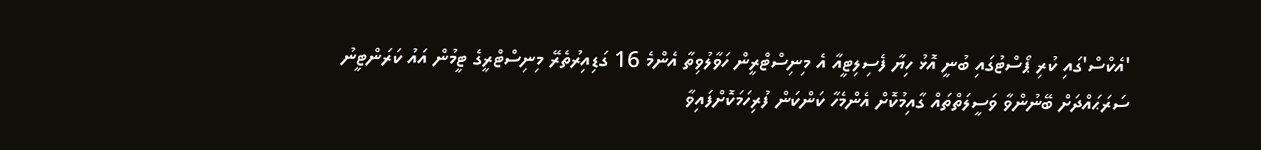'އެކްސް'ގައި ކުރި ޕޯސްޓުގައި ބުނީ އޮޅު ހިޔާ ފެސިލިޓީއާ އެ މިނިސްޓްރީން ހަވާލުވިތާ އެންމެ 16 ގަޑިއިރުތެރޭ މިނިސްޓްރީގެ ޓީމުން އައު ކަރަންޓީނު ސަރަޙައްދަށް ބޭނުންވާ ވަސީލަތްތައް ގާއިމުކޮށް އެންމެހާ ކަންކަން ފުރިހަމަކޮށްފައިވާ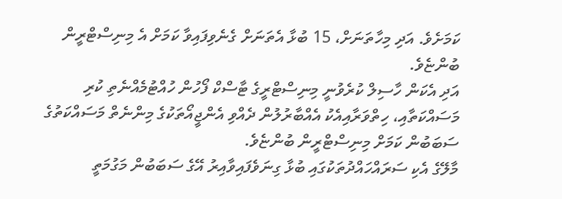ކަމަށެވެ. އަދި މިހާތަނަށް، 15 ބުޅާ އެތަނަށް ގެނެވިފައިވާ ކަމަށް އެ މިނިސްޓްރީން ބުންޏެވެ.
އަދި އެކަން ހާސިލް ކުރެވުނީ މިނިސްޓްރީގެ ޓާސްކް ފޯހުން ހުއްޓުމެއްނެތި ކުރި މަސައްކަތާއި، ހިތްވަރާއިއެކު އެއްބާރުލުން ދެއްވި އެންޖީއޯތަކުގެ މިންނެތް މަސައްކަތުގެ ސަބަބުން ކަމަށް މިނިސްޓްރީން ބުންޏެވެ.
މާލޭގެ އެކި ސަރައްހައްދުތަކުގައި ބުޅާ ގިނަވެފައިވާއިރު އޭގެ ސަބަބުން މަގުމަތީ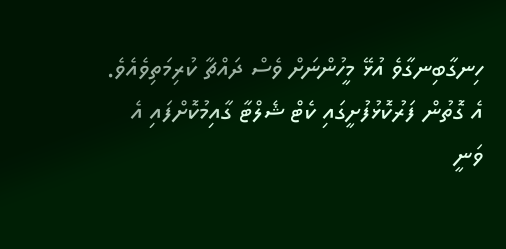ހިނގާބިނގާވެ އުޅޭ މީހުންނަށް ވެސް ދައްޗާ ކުރިމަތިވެއެވެ.
އެ ގޮތުން ފަރުކޮޅުފުށީގައި ކެޓް ޝެލްޓާ ގާއިމުކޮށްފައި އެ ވަނީ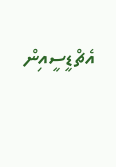އެޗްޑީސީއިން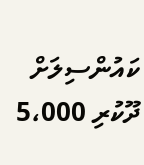ކައުންސިލަށް ދޫކުރި 5،000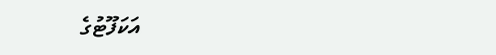އަކަފޫޓުގެ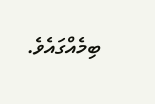ބިމެއްގައެވެ.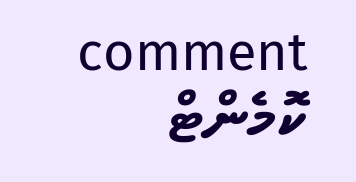comment ކޮމެންޓް